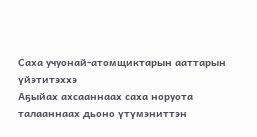Саха учуонай-атомщиктарын ааттарын үйэтитэххэ
Аҕыйах ахсааннаах саха норуота талааннаах дьоно үтүмэниттэн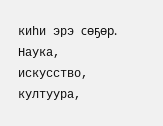киһи эрэ сөҕөр. Наука, искусство, култуура,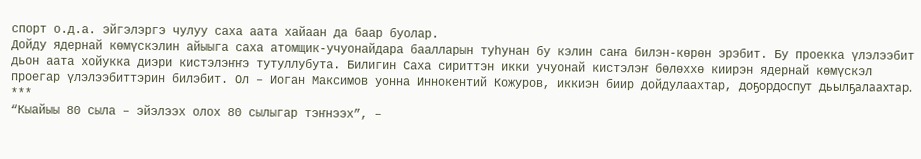спорт о.д.а. эйгэлэргэ чулуу саха аата хайаан да баар буолар.
Дойду ядернай көмүскэлин айыыга саха атомщик-учуонайдара баалларын туһунан бу кэлин саҥа билэн-көрөн эрэбит. Бу проекка үлэлээбит дьон аата хойукка диэри кистэлэҥҥэ тутуллубута. Билигин Саха сириттэн икки учуонай кистэлэҥ бөлөххө киирэн ядернай көмүскэл проегар үлэлээбиттэрин билэбит. Ол – Иоган Максимов уонна Иннокентий Кожуров, иккиэн биир дойдулаахтар, доҕордоспут дьылҕалаахтар.
***
“Кыайыы 80 сыла – эйэлээх олох 80 сылыгар тэҥнээх”, –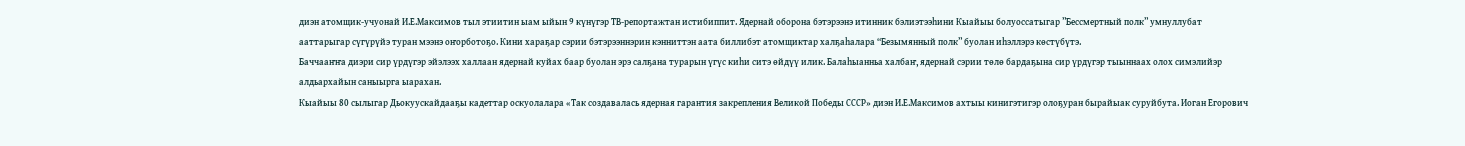диэн атомщик-учуонай И.Е.Максимов тыл этиитин ыам ыйын 9 күнүгэр ТВ-репортажтан истибиппит. Ядернай оборона бэтэрээнэ итинник бэлиэтээһини Кыайыы болуоссатыгар ”Бессмертный полк” умнуллубат ааттарыгар сүгүрүйэ туран мээнэ оҥорботоҕо. Кини хараҕар сэрии бэтэрээннэрин кэнниттэн аата биллибэт атомщиктар халҕаһалара “Безымянный полк” буолан иһэллэрэ көстүбүтэ.
Баччааҥҥа диэри сир үрдүгэр эйэлээх халлаан ядернай куйах баар буолан эрэ салҕана турарын үгүс киһи ситэ өйдүү илик. Балаһыанньа халбаҥ, ядернай сэрии төлө бардаҕына сир үрдүгэр тыыннаах олох симэлийэр алдьархайын саныырга ыарахан.
Кыайыы 80 сылыгар Дьокуускайдааҕы кадеттар оскуолалара «Так создавалась ядерная гарантия закрепления Великой Победы СССР» диэн И.Е.Максимов ахтыы кинигэтигэр олоҕуран бырайыак суруйбута. Иоган Егорович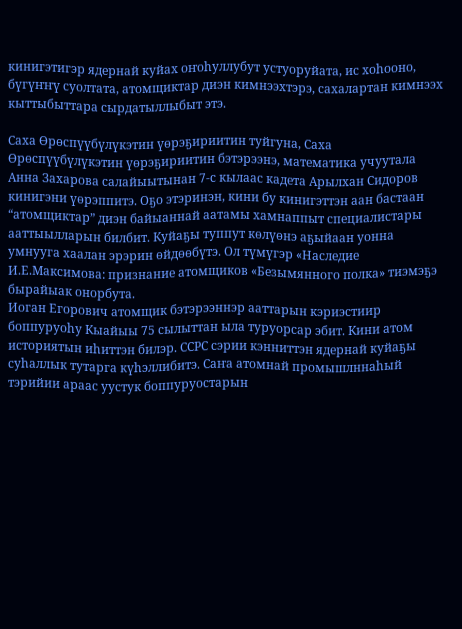кинигэтигэр ядернай куйах оҥоһуллубут устуоруйата, ис хоһооно, бүгүҥҥү суолтата, атомщиктар диэн кимнээхтэрэ, сахалартан кимнээх кыттыбыттара сырдатыллыбыт этэ.

Саха Өрөспүүбүлүкэтин үөрэҕириитин туйгуна, Саха Өрөспүүбүлүкэтин үөрэҕириитин бэтэрээнэ, математика учуутала Анна Захарова салайыытынан 7-с кылаас кадета Арылхан Сидоров кинигэни үөрэппитэ. Оҕо этэринэн, кини бу кинигэттэн аан бастаан “атомщиктар” диэн байыаннай аатамы хамнаппыт специалистары ааттыылларын билбит. Куйаҕы туппут көлүөнэ аҕыйаан уонна умнууга хаалан эрэрин өйдөөбүтэ. Ол түмүгэр «Наследие И.Е.Максимова: признание атомщиков «Безымянного полка» тиэмэҕэ бырайыак онорбута.
Иоган Егорович атомщик бэтэрээннэр ааттарын кэриэстиир боппуруоһу Кыайыы 75 сылыттан ыла туруорсар эбит. Кини атом историятын иһиттэн билэр. ССРС сэрии кэнниттэн ядернай куйаҕы суһаллык тутарга күһэллибитэ. Саҥа атомнай промышлннаһый тэрийии араас уустук боппуруостарын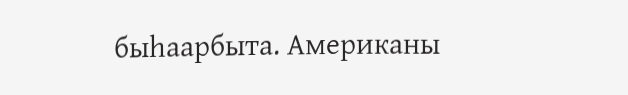быһаарбыта. Американы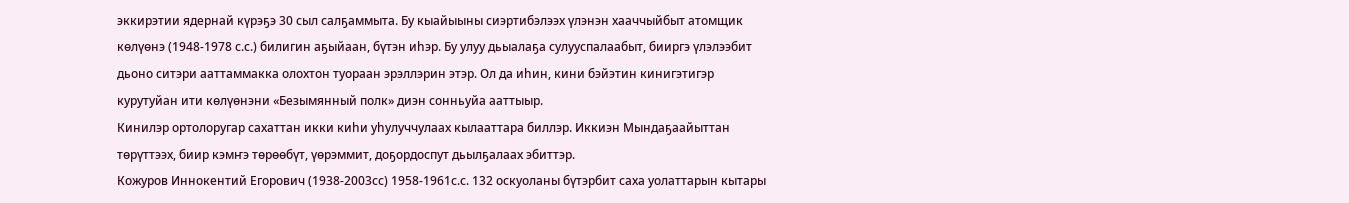эккирэтии ядернай күрэҕэ 30 сыл салҕаммыта. Бу кыайыыны сиэртибэлээх үлэнэн хааччыйбыт атомщик көлүөнэ (1948-1978 с.с.) билигин аҕыйаан, бүтэн иһэр. Бу улуу дьыалаҕа сулууспалаабыт, бииргэ үлэлээбит дьоно ситэри ааттаммакка олохтон туораан эрэллэрин этэр. Ол да иһин, кини бэйэтин кинигэтигэр курутуйан ити көлүөнэни «Безымянный полк» диэн сонньуйа ааттыыр.
Кинилэр ортолоругар сахаттан икки киһи уһулуччулаах кылааттара биллэр. Иккиэн Мындаҕаайыттан төрүттээх, биир кэмҥэ төрөөбүт, үөрэммит, доҕордоспут дьылҕалаах эбиттэр.
Кожуров Иннокентий Егорович (1938-2003сс) 1958-1961с.с. 132 оскуоланы бүтэрбит саха уолаттарын кытары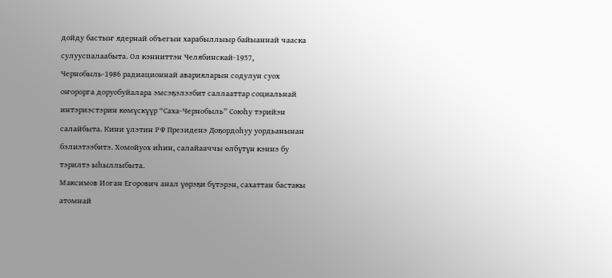дойду бастыҥ ядернай объегын харабыллыыр байыаннай чааска сулууспалаабыта. Ол кэнниттэн Челябинскай-1957, Чернобыль-1986 радиационнай аварияларын содулун суох оҥорорга доруобуйалара эмсэҕэлээбит саллааттар социальнай интэриэстэрин көмүскүүр “Саха-Чернобыль” Союһу тэрийэн салайбыта. Кини үлэтин РФ Президенэ Доҕордоһуу уордьанынан бэлиэтээбитэ. Хомойуох иһин, салайааччы өлбүтүн кэннэ бу тэрилтэ ыһыллыбыта.
Максимов Иоган Егорович анал үөрэҕи бүтэрэн, сахаттан бастакы атомнай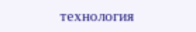технология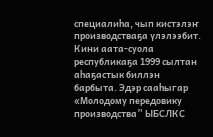специалиһа, чып кистэлэҥ производстваҕа үлэлээбит. Кини аата-суола республикаҕа 1999 сылтан аһаҕастык биллэн барбыта. Эдэр сааһыгар «Молодому передовику производства” ЫБСЛКС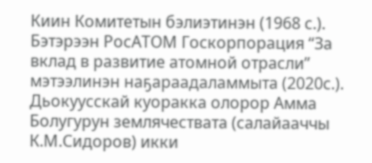Киин Комитетын бэлиэтинэн (1968 с.). Бэтэрээн РосАТОМ Госкорпорация “За вклад в развитие атомной отрасли” мэтээлинэн наҕараадаламмыта (2020с.).
Дьокуусскай куоракка олорор Амма Болугурун землячествата (салайааччы К.М.Сидоров) икки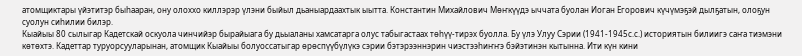атомщиктары үйэтитэр быһааран, ону олоххо киллэрэр үлэни быйыл дьаныардаахтык ыытта. Константин Михайлович Мөҥкүүдэ ыччата буолан Иоган Егорович күчүмэҕэй дылҕатын, олоҕун суолун сиһилии билэр.
Кыайыы 80 сылыгар Кадетскай оскуола чинчийэр бырайыага бу дьыаланы хамсатарга олус табыгастаах төһүү-тирэх буолла. Бу үлэ Улуу Сэрии (1941-1945с.с.) историятын билиигэ саҥа тиэмэни көтөхтэ. Кадеттар туруорсууларынан, атомщик Кыайыы болуоссатыгар өрөспүүбүлүкэ сэрии бэтэрээннэрин чиэстээһиҥҥэ бэйэтинэн кытынна. Ити күн кини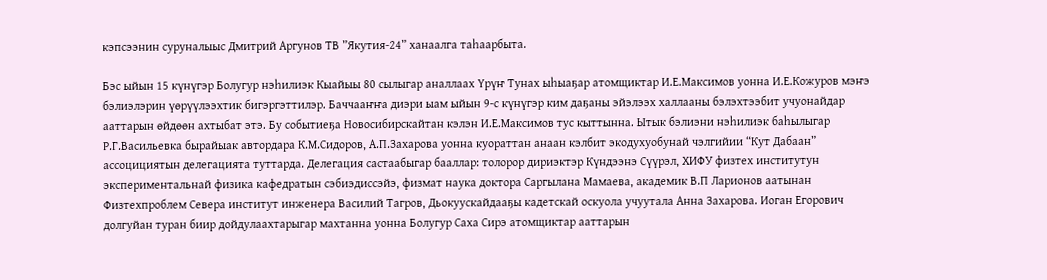кэпсээнин суруналыыс Дмитрий Аргунов ТВ ”Якутия-24” ханаалга таһаарбыта.

Бэс ыйын 15 күнүгэр Болугур нэһилиэк Кыайыы 80 сылыгар аналлаах Үрүҥ Тунах ыһыаҕар атомщиктар И.Е.Максимов уонна И.Е.Кожуров мэҥэ бэлиэлэрин үөрүүлээхтик бигэргэттилэр. Баччааҥҥа диэри ыам ыйын 9-с күнүгэр ким даҕаны эйэлээх халлааны бэлэхтээбит учуонайдар ааттарын өйдөөн ахтыбат этэ. Бу событиеҕа Новосибирскайтан кэлэн И.Е.Максимов тус кыттынна. Ытык бэлиэни нэһилиэк баһылыгар Р.Г.Васильевка бырайыак автордара К.М.Сидоров, А.П.Захарова уонна куораттан анаан кэлбит экодухуобунай чэлгийии “Кут Дабаан” ассоцициятын делегацията туттарда. Делегация састаабыгар бааллар: толорор дириэктэр Күндээнэ Сүүрэл, ХИФУ физтех институтун экспериментальнай физика кафедратын сэбиэдиссэйэ, физмат наука доктора Саргылана Мамаева, академик В.П Ларионов аатынан Физтехпроблем Севера институт инженера Василий Тагров, Дьокуускайдааҕы кадетскай оскуола учуутала Анна Захарова. Иоган Егорович долгуйан туран биир дойдулаахтарыгар махтанна уонна Болугур Саха Сирэ атомщиктар ааттарын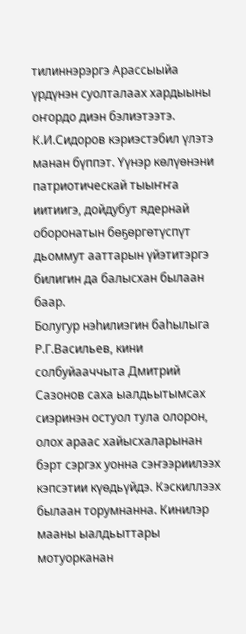тилиннэрэргэ Арассыыйа үрдүнэн суолталаах хардыыны оҥордо диэн бэлиэтээтэ.
К.И.Сидоров кэриэстэбил үлэтэ манан бүппэт. Үүнэр көлүөнэни патриотическай тыыҥҥа иитиигэ, дойдубут ядернай оборонатын бөҕөргөтүспүт дьоммут ааттарын үйэтитэргэ билигин да балысхан былаан баар.
Болугур нэһилиэгин баһылыга Р.Г.Васильев, кини солбуйааччыта Дмитрий Сазонов саха ыалдьытымсах сиэринэн остуол тула олорон, олох араас хайысхаларынан бэрт сэргэх уонна сэҥээриилээх кэпсэтии күөдьүйдэ. Кэскиллээх былаан торумнанна. Кинилэр мааны ыалдьыттары мотуорканан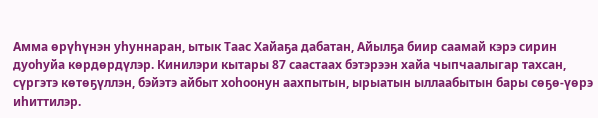Амма өрүһүнэн уһуннаран, ытык Таас Хайаҕа дабатан, Айылҕа биир саамай кэрэ сирин дуоһуйа көрдөрдүлэр. Кинилэри кытары 87 саастаах бэтэрээн хайа чыпчаалыгар тахсан, сүргэтэ көтөҕүллэн, бэйэтэ айбыт хоһоонун аахпытын, ырыатын ыллаабытын бары сөҕө-үөрэ иһиттилэр.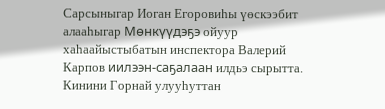Сарсыныгар Иоган Егоровиһы үөскээбит алааһыгар Мөнкүүдэҕэ ойуур хаһаайыстыбатын инспектора Валерий Карпов иилээн-саҕалаан илдьэ сырытта. Кинини Горнай улууһуттан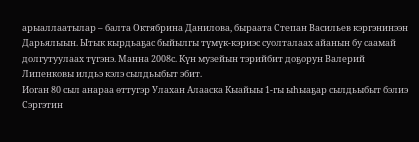арыаллаатылар – балта Октябрина Данилова, быраата Степан Васильев кэргэнинээн Дарьялыын. Ытык кырдьаҕас быйылгы түмүк-кэриэс суолталаах айанын бу саамай долгутуулаах түгэнэ. Манна 2008с. Күн музейын тэрийбит доҕорун Валерий Липенковы илдьэ кэлэ сылдьыбыт эбит.
Иоган 80 сыл анараа өттугэр Улахан Алааска Кыайыы 1-гы ыһыаҕар сылдьыбыт бэлиэ Сэргэтин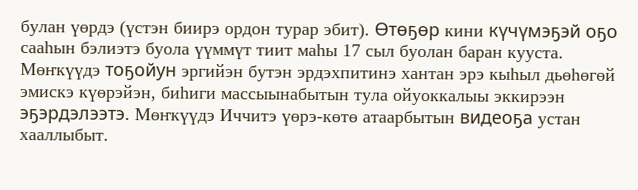булан үөрдэ (үстэн биирэ ордон турар эбит). Өтөҕөр кини күчүмэҕэй оҕо сааһын бэлиэтэ буола үүммүт тиит маһы 17 сыл буолан баран кууста. Мөҥкүүдэ тоҕойун эргийэн бутэн эрдэхпитинэ хантан эрэ кыһыл дьөһөгөй эмискэ күөрэйэн, биһиги массыынабытын тула ойуоккалыы эккирээн эҕэрдэлээтэ. Мөҥкүүдэ Иччитэ үөрэ-көтө атаарбытын видеоҕа устан хааллыбыт.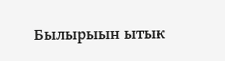Былырыын ытык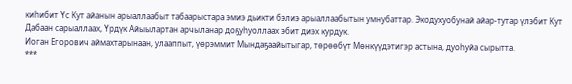киһибит Үс Кут айанын арыаллаабыт табаарыстара эмиэ дьикти бэлиэ арыаллаабытын умнубаттар. Экодухуобунай айар-тутар үлэбит Кут Дабаан сарыаллаах, Үрдүк Айыылартан арчыланар доҕуһуоллаах эбит диэх курдук.
Иоган Егорович аймахтарынаан, улааппыт, үөрэммит Мындаҕаайытыгар, төрөөбүт Мөнкүүдэтигэр астына, дуоһуйа сырытта.
***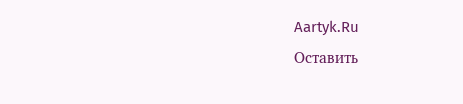Aartyk.Ru
Оставить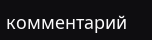комментарий